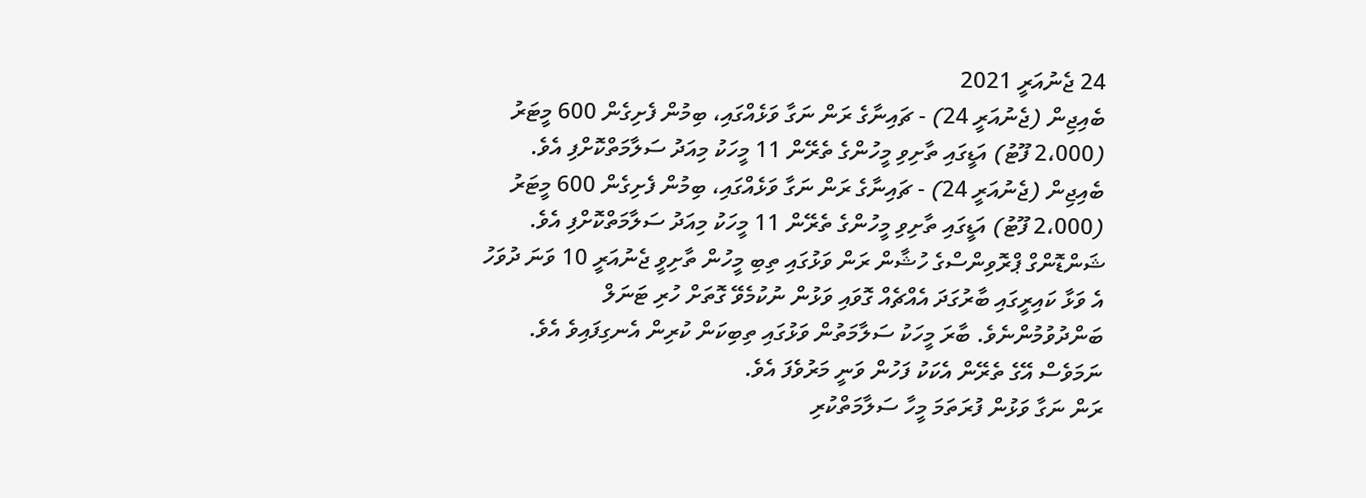24 ޖެނުއަރީ 2021
ބެއިޖިން (ޖެނުއަރީ 24) - ޗައިނާގެ ރަން ނަގާ ވަޅެއްގައި، ބިމުން ފެށިގެން 600 މީޓަރު (2،000 ފޫޓު) އަޑީގައި ތާށިވި މީހުންގެ ތެރޭން 11 މީހަކު މިއަދު ސަލާމަތްކޮށްފި އެވެ.
ބެއިޖިން (ޖެނުއަރީ 24) - ޗައިނާގެ ރަން ނަގާ ވަޅެއްގައި، ބިމުން ފެށިގެން 600 މީޓަރު (2،000 ފޫޓު) އަޑީގައި ތާށިވި މީހުންގެ ތެރޭން 11 މީހަކު މިއަދު ސަލާމަތްކޮށްފި އެވެ.
ޝަންޑޮންގް ޕްރޮވިންސްގެ ހުޝާން ރަން ވަޅުގައި ތިބި މީހުން ތާށިވީ ޖެނުއަރީ 10 ވަނަ ދުވަހު އެ ވަޅާ ކައިރީގައި ބާރުގަދަ އެއްޗެއް ގޮވައި ވަޅުން ނުކުމެވޭ ގޮތަށް ހުރި ޓަނަލް ބަންދުވުމުންނެވެ. ބާރަ މީހަކު ސަލާމަތުން ވަޅުގައި ތިބިކަން ކުރިން އެނގިފައިވެ އެވެ. ނަމަވެސް އޭގެ ތެރޭން އެކަކު ފަހުން ވަނީ މަރުވެފަ އެވެ.
ރަން ނަގާ ވަޅުން ފުރަތަމަ މީހާ ސަލާމަތްކުރި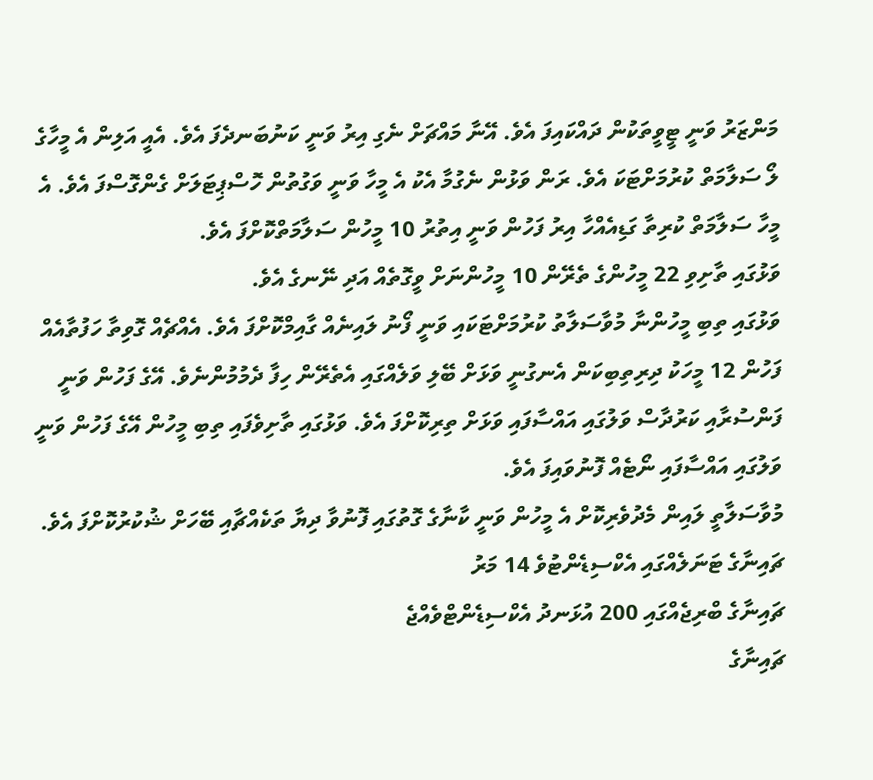މަންޒަރު ވަނީ ޓީވީތަކުން ދައްކައިފަ އެވެ. އޭނާ މައްޗަށް ނެގި އިރު ވަނީ ކަނުބަނދެފަ އެވެ. އެއީ އަލިން އެ މީހާގެ ލޯ ސަލާމަތް ކުރުމަށްޓަކަ އެވެ. ރަން ވަޅުން ނެގުމާ އެކު އެ މީހާ ވަނީ ވަގުތުން ހޮސްޕިޓަލަށް ގެންގޮސްފަ އެވެ. އެ މީހާ ސަލާމަތް ކުރިތާ ގަޑިއެއްހާ އިރު ފަހުން ވަނީ އިތުރު 10 މީހުން ސަލާމަތްކޮށްފަ އެވެ.
ވަޅުގައި ތާށިވި 22 މީހުންގެ ތެރޭން 10 މީހުންނަށް ވީގޮތެއް އަދި ނޭނގެ އެވެ.
ވަޅުގައި ތިބި މީހުންނާ މުވާސަލާތު ކުރުމަށްޓަކައި ވަނީ ފޯނު ލައިނެއް ގާއިމްކޮށްފަ އެވެ. އެއްޗެއް ގޮވިތާ ހަފުތާއެއް ފަހުން 12 މީހަކު ދިރިތިބިކަން އެނގުނީ ވަޅަށް ބޭލި ވަލެއްގައި އެތެރޭން ހިފާ ދެމުމުންނެވެ. އޭގެ ފަހުން ވަނީ ފަންސުރާއި ކަރުދާސް ވަލުގައި އައްސާފައި ވަޅަށް ތިރިކޮށްފަ އެވެ. ވަޅުގައި ތާށިވެފައި ތިބި މީހުން އޭގެ ފަހުން ވަނީ ވަލުގައި އައްސާފައި ނޯޓެއް ފޮނުވައިފަ އެވެ.
މުވާސަލާތީ ލައިން މެދުވެރިކޮށް އެ މީހުން ވަނީ ކާނާގެ ގޮތުގައި ފޮނުވާ ދިޔާ ތަކެއްޗާއި ބޭހަށް ޝުކުރުކޮށްފަ އެވެ.
ޗައިނާގެ ޓަނަލެއްގައި އެކްސިޑެންޓުވެ 14 މަރު
ޗައިނާގެ ބްރިޖެއްގައި 200 އުޅަނދު އެކްސިޑެންޓްވެއްޖެ
ޗައިނާގެ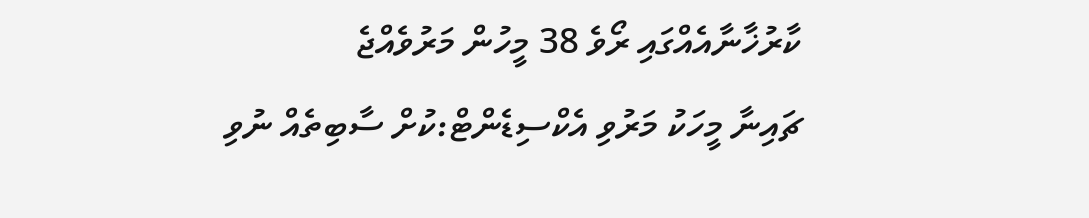ކާރުޚާނާއެއްގައި ރޯވެ 38 މީހުން މަރުވެއްޖެ
ޗައިނާ މީހަކު މަރުވި އެކްސިޑެންޓް:ކުށް ސާބިތެއް ނުވި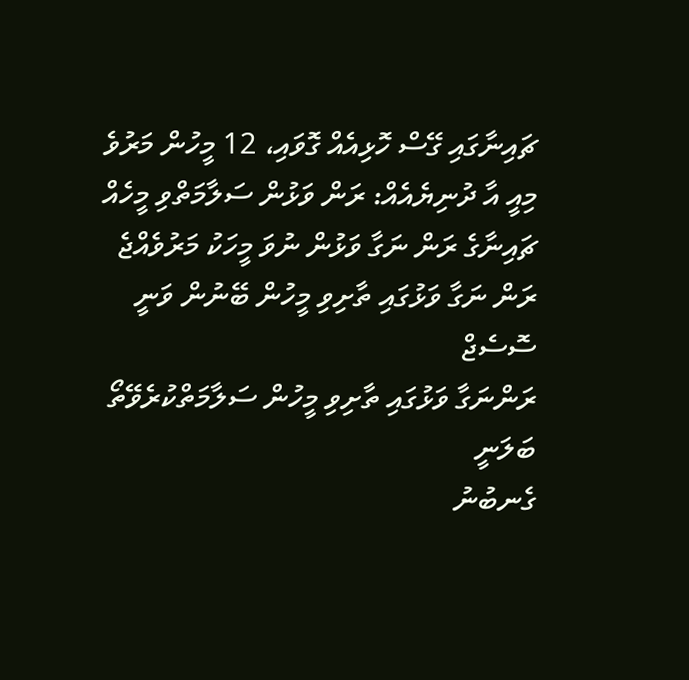ޗައިނާގައި ގޭސް ހޮޅިއެއް ގޮވައި، 12 މީހުން މަރުވެ
މިއީ އާ ދުނިޔެއެއް: ރަން ވަޅުން ސަލާމަތްވި މީހެއް
ޗައިނާގެ ރަން ނަގާ ވަޅުން ނުވަ މީހަކު މަރުވެއްޖެ
ރަން ނަގާ ވަޅުގައި ތާށިވި މީހުން ބޭނުން ވަނީ ސޮސެޖް
ރަންނަގާ ވަޅުގައި ތާށިވި މީހުން ސަލާމަތްކުރެވޭތޯ ބަލަނީ
ގެނބުނު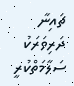ޗައިނާ ދަރިވަރަކު ސަލާމަތްކުރީ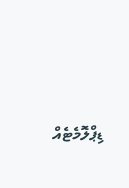ޑިޕްލޮމެޓެއް